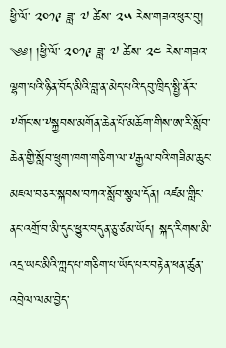ཕྱི་ལོ་ ༢༠༡༩ ཟླ་ ༧ ཚེས་ ༢༥ རེས་གཟའ་ཕུར་བུ།
༄༅། །ཕྱི་ལོ་ ༢༠༡༩ ཟླ་ ༧ ཚེས་ ༢༤ རེས་གཟའ་ལྷག་པའི་ཉིན་བོད་མིའི་བླ་ན་མེད་པའི་དབུ་ཁྲིད་སྤྱི་ནོར་༸གོང་ས་༸སྐྱབས་མགོན་ཆེན་པོ་མཆོག་གིས་ཨ་རི་སློབ་ཆེན་གྱི་སློབ་ཕྲུག་ཁག་གཅིག་ལ་༸རྒྱལ་བའི་གཟིམ་ཆུང་མཇལ་བཅར་སྐབས་བཀའ་སློབ་སྩལ་དོན། འཛམ་གླིང་ནང་འགྲོ་བ་མི་དུང་ཕྱུར་བདུན་ཅུ་ཙམ་ཡོད། སྐད་རིགས་མི་འདྲ་ཡང་མིའི་ཀླད་པ་གཅིག་པ་ཡོད་པར་བརྟེན་ཕན་ཚུན་འབྲེལ་ལམ་བྱེད་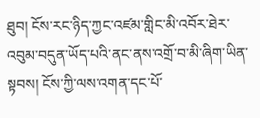ཐུབ། ངོས་རང་ཉིད་ཀྱང་འཛམ་གླིང་མི་འབོར་ཐེར་འབུམ་བདུན་ཡོད་པའི་ནང་ནས་འགྲོ་བ་མི་ཞིག་ཡིན་སྟབས། ངོས་ཀྱི་ལས་འགན་དང་པོ་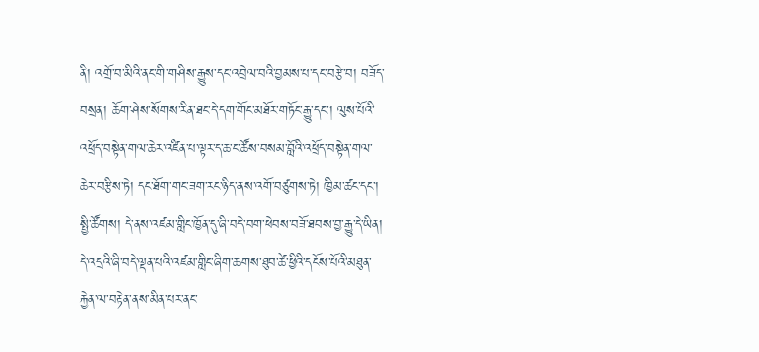ནི། འགྲོ་བ་མིའི་ནང་གི་གཤིས་རྒྱུས་དང་འབྲེལ་བའི་བྱམས་པ་དང་བརྩེ་བ། བཟོད་བསྲན། ཆོག་ཤེས་སོགས་རིན་ཐང་དེ་དག་གོང་མཐོར་གཏོང་རྒྱུ་དང་། ལུས་པོའི་འཕྲོད་བསྟེན་གལ་ཆེར་འཛིན་པ་ལྟར་ད་ཆ་ང་ཚོས་བསམ་བློའི་འཕྲོད་བསྟེན་གལ་ཆེར་བརྩིས་ཏེ། དང་ཐོག་གང་ཟག་རང་ཉིད་ནས་འགོ་བཙུགས་ཏེ། ཁྱིམ་ཚང་དང་། སྤྱི་ཚོགས། དེ་ནས་འཛམ་གླིང་ཁྱོན་དུ་ཞི་བདེ་བག་ཕེབས་བཟོ་ཐབས་བྱ་རྒྱུ་དེ་ཡིན། དེ་འདྲའི་ཞི་བདེ་ལྡན་པའི་འཛམ་གླིང་ཞིག་ཆགས་ཐུབ་ཚེ་ཕྱིའི་དངོས་པོའི་མཐུན་རྐྱེན་ལ་བརྟེན་ནས་མིན་པར་ནང་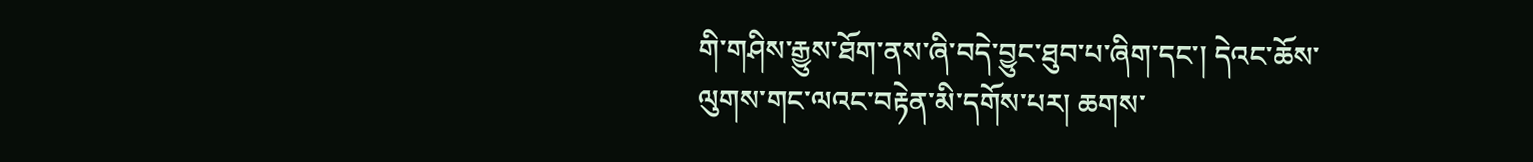གི་གཤིས་རྒྱུས་ཐོག་ནས་ཞི་བདེ་བྱུང་ཐུབ་པ་ཞིག་དང་། དེའང་ཆོས་ལུགས་གང་ལའང་བརྟེན་མི་དགོས་པར། ཆགས་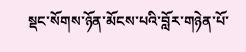སྡང་སོགས་ཉོན་མོངས་པའི་བློར་གཉེན་པོ་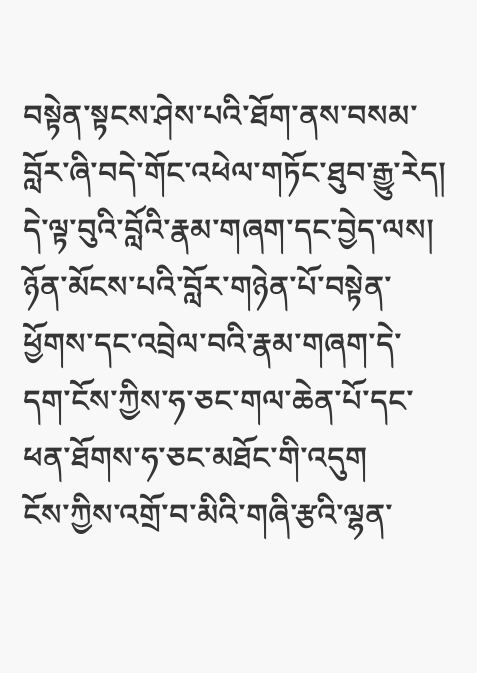བསྟེན་སྟངས་ཤེས་པའི་ཐོག་ནས་བསམ་བློར་ཞི་བདེ་གོང་འཕེལ་གཏོང་ཐུབ་རྒྱུ་རེད། དེ་ལྟ་བུའི་བློའི་རྣམ་གཞག་དང་བྱེད་ལས། ཉོན་མོངས་པའི་བློར་གཉེན་པོ་བསྟེན་ཕྱོགས་དང་འབྲེལ་བའི་རྣམ་གཞག་དེ་དག་ངོས་ཀྱིས་ཧ་ཅང་གལ་ཆེན་པོ་དང་ཕན་ཐོགས་ཧ་ཅང་མཐོང་གི་འདུག
ངོས་ཀྱིས་འགྲོ་བ་མིའི་གཞི་རྩའི་ལྷན་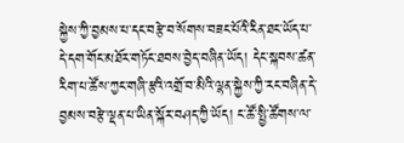སྐྱེས་ཀྱི་བྱམས་པ་དང་བརྩེ་བ་སོགས་བཟང་པོའི་རིན་ཐང་ཡོད་པ་དེ་དག་གོང་མཐོར་གཏོང་ཐབས་བྱེད་བཞིན་ཡོད། དེང་སྐབས་ཚན་རིག་པ་ཚོས་ཀྱང་གཞི་རྩའི་འགྲོ་བ་མིའི་ལྷན་སྐྱེས་ཀྱི་རང་བཞིན་དེ་བྱམས་བརྩེ་ལྡན་པ་ཡིན་སྐོར་བཤད་ཀྱི་ཡོད། ང་ཚོ་སྤྱི་ཚོགས་ལ་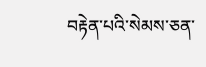བརྟེན་པའི་སེམས་ཅན་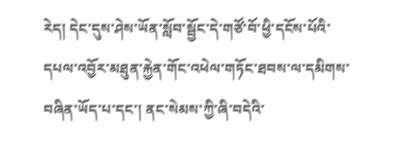རེད། དེང་དུས་ཤེས་ཡོན་སློབ་སྦྱོང་དེ་གཙོ་བོ་ཕྱི་དངོས་པོའི་དཔལ་འབྱོར་མཐུན་རྐྱེན་གོང་འཕེལ་གཏོང་ཐབས་ལ་དམིགས་བཞིན་ཡོད་པ་དང་། ནང་སེམས་ཀྱི་ཞི་བདེའི་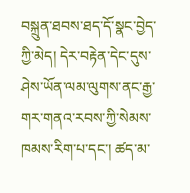བསྐྲུན་ཐབས་ཐད་དོ་སྣང་བྱེད་ཀྱི་མེད། དེར་བརྟེན་དེང་དུས་ཤེས་ཡོན་ལམ་ལུགས་ནང་རྒྱ་གར་གནའ་རབས་ཀྱི་སེམས་ཁམས་རིག་པ་དང་། ཚད་མ་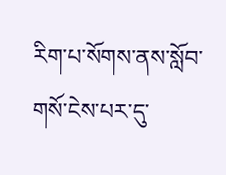རིག་པ་སོགས་ནས་སློབ་གསོ་ངེས་པར་དུ་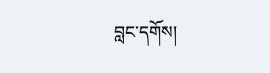བླང་དགོས།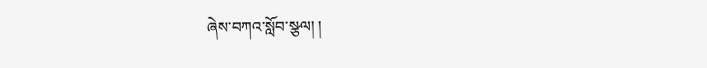ཞེས་བཀའ་སློབ་སྩལ། །